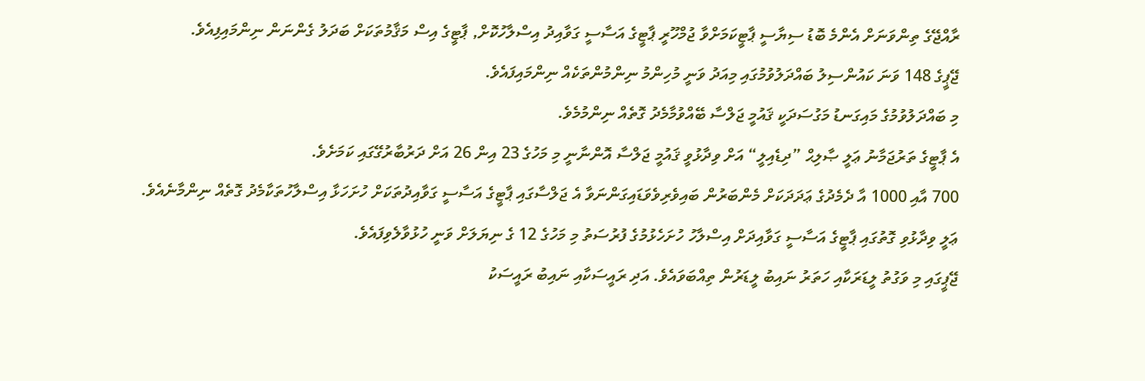ރާއްޖޭގެ ތިންވަނަށް އެންމެ ބޮޑު ސިޔާސީ ޕާޓީކަމަށްވާ ޖުމްހޫރީ ޕާޓީގެ އަސާސީ ގަވާއިދު އިސްލާހުކޮށް, ޕާޓީގެ އިސް މަޤާމުތަކަށް ބަދަލު ގެންނަން ނިންމައިފިއެވެ.
ޖޭޕީގެ 148 ވަނަ ކައުންސިލު ބައްދަލުވުމުގައި މިއަދު ވަނީ މުހިންމު ނިންމުންތަކެއް ނިންމައިފައެވެ.
މި ބައްދަލުވުމުގެ މައިގަނޑު މަގުސަދަކީ ޤައުމީ ޖަލްސާ ބޭއްވުމާމެދު ގޮތެއް ނިންމުމެވެ.
އެ ޕާޓީގެ ތަރުޖަމާނު ޢަލީ ޞާލިޙް ”ދިޑެއިލީ“ އަށް ވިދާޅުވީ ޤައުމީ ޖަލްސާ އޮންނާނީ މި މަހުގެ 23 އިން 26 އަށް ދަރުބާރުގޭގައި ކަމަށެވެ.
700 އާއި 1000 އާ ދެމެދުގެ ޢަދަދަކަށް މެންބަރުން ބައިވެރިވެވަޑައިގަންނަވާ އެ ޖަލްސާގައި ޕާޓީގެ އަސާސީ ގަވާއިދުތަކަށް ހުށަހަޅާ އިސްލާހުތަކާމެދު ގޮތެއް ނިންމާނެއެވެ.
ޢަލީ ވިދާޅުވި ގޮތުގައި ޕާޓީގެ އަސާސީ ގަވާއިދަށް އިސްލާހު ހުށަހެޅުމުގެ ފުރުސަތު މި މަހުގެ 12 ގެ ނިޔަލަށް ވަނީ ހުޅުވާލެވިފައެވެ.
ޖޭޕީގައި މި ވަގުތު ލީޑަރަކާއި ހަތަރު ނައިބު ލީޑަރުން ތިއްބަވައެވެ. އަދި ރައީސަކާއި ނައިބު ރައީސަކު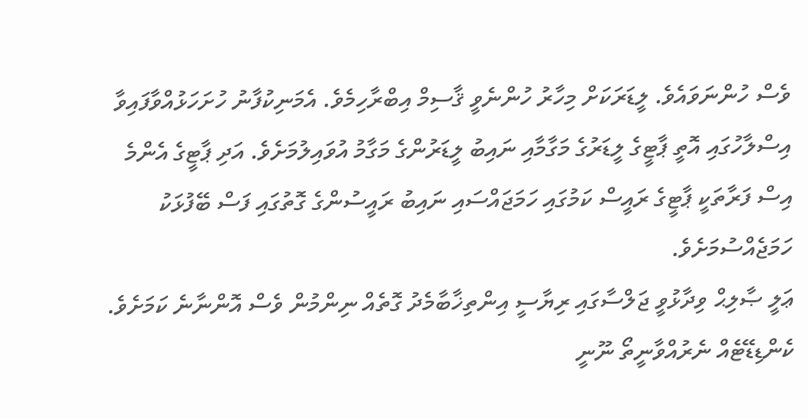ވެސް ހުންނަވައެވެ. ލީޑަރަކަށް މިހާރު ހުންނެވީ ޤާސިމް އިބްރާހިމެވެ. އެމަނިކުފާނު ހުށަހަޅުއްވާފައިވާ އިސްލާހުގައި އޮތީ ޕާޓީގެ ލީޑަރުގެ މަގާމާއި ނައިބު ލީޑަރުންގެ މަގާމު އުވައިލުމަށެވެ. އަދި ޕާޓީގެ އެންމެ އިސް ފަރާތަކީ ޕާޓީގެ ރައީސް ކަމުގައި ހަމަޖައްސައި ނައިބު ރައީސުންގެ ގޮތުގައި ފަސް ބޭފުޅަކު ހަމަޖެއްސުމަށެވެ.
ޢަލީ ޞާލިޙް ވިދާޅުވީ ޖަލްސާގައި ރިޔާސީ އިންތިޚާބާމެދު ގޮތެއް ނިންމުން ވެސް އޮންނާނެ ކަމަށެވެ. ކެންޑިޑޭޓެއް ނެރުއްވާނީތޯ ނޫނީ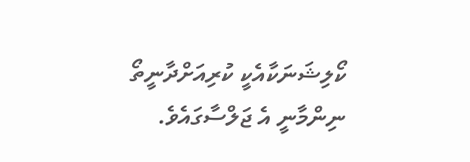ކޯލިޝަނަކާއެކީ ކުރިއަށްދާނީތޯ ނިންމާނީ އެ ޖަލްސާގައެވެ.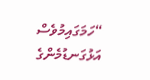“ހަމަގައިމުވެސް އަޅުގަނޑުމެންގެ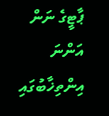ޕާޓީގެ ނަން އަންނަ އިންތިޚާބުގައި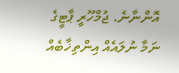އޮންނާނެ. ޖުމްހޫރީ ޕާޓީގެ ނަމާ ނުލައެއް އިންތިޚާބެއް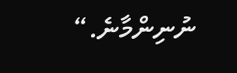ނުނިންމާނެ.“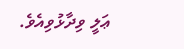ޢަލީ ވިދާޅުވިއެވެ.